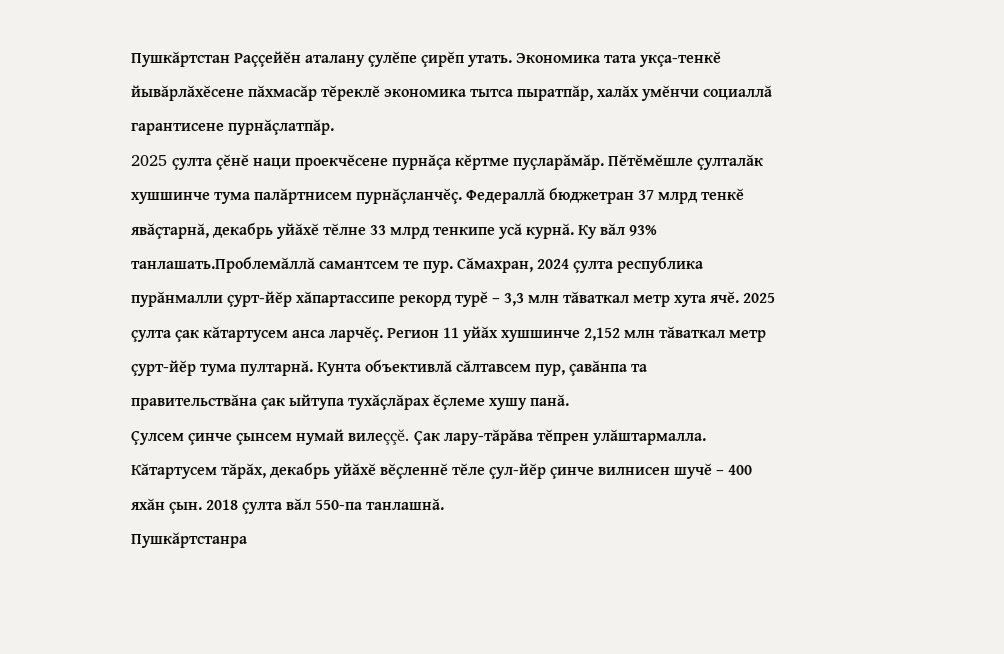Пушкăртстан Раççейĕн аталану çулĕпе çирĕп утать. Экономика тата укçа-тенкĕ йывăрлăхĕсене пăхмасăр тĕреклĕ экономика тытса пыратпăр, халăх умĕнчи социаллă гарантисене пурнăçлатпăр.
2025 çулта çĕнĕ наци проекчĕсене пурнăçа кĕртме пуçларăмăр. Пĕтĕмĕшле çулталăк хушшинче тума палăртнисем пурнăçланчĕç. Федераллă бюджетран 37 млрд тенкĕ явăçтарнă, декабрь уйăхĕ тĕлне 33 млрд тенкипе усă курнă. Ку вăл 93% танлашать.Проблемăллă самантсем те пур. Сăмахран, 2024 çулта республика пурăнмалли çурт-йĕр хăпартассипе рекорд турĕ – 3,3 млн тăваткал метр хута ячĕ. 2025 çулта çак кăтартусем анса ларчĕç. Регион 11 уйăх хушшинче 2,152 млн тăваткал метр çурт-йĕр тума пултарнă. Кунта объективлă сăлтавсем пур, çавăнпа та правительствăна çак ыйтупа тухăçлăрах ĕçлеме хушу панă.
Çулсем çинче çынсем нумай вилеççĕ. Çак лару-тăрăва тĕпрен улăштармалла. Кăтартусем тăрăх, декабрь уйăхĕ вĕçленнĕ тĕле çул-йĕр çинче вилнисен шучĕ – 400 яхăн çын. 2018 çулта вăл 550-па танлашнă.
Пушкăртстанра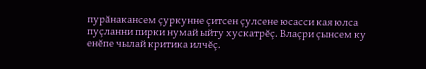пурăнакансем çуркунне çитсен çулсене юсасси кая юлса пуçланни пирки нумай ыйту хускатрĕç. Влаçри çынсем ку енĕпе чылай критика илчĕç.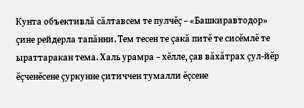Кунта объективлă сăлтавсем те пулчĕç – «Башкиравтодор» çине рейдерла тапăнни. Тем тесен те çакă питĕ те сисĕмлĕ те ыраттаракан тема. Халь урамра – хĕлле, çав вăхăтрах çул-йĕр ĕçченĕсене çуркунне çитиччен тумалли ĕçсене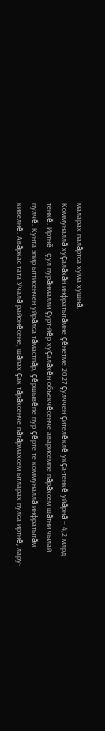маларах палăртса хума хушнă.
Коммуналлă хуçалăхăн инфратытăмне çĕнетме 2027 çулччен çителĕклĕ укçа-тенкĕ уйăрнă – 4,2 млрд тенкĕ. Иртнĕ çул пурăнмалли çурт-йĕр хуçалăхĕн объекчĕсенче аварисемпе пăрăхсем шăтни чылай пулчĕ. Кунта эпир ыттисенчен уйрăлса тăмастпăр, çĕршывĕпе пур çĕрте те коммуналлă инфратытăм кивелнĕ. Авăркас тата Учалă районĕсене, шăпах çак тăрăхсенче пăтăрмахсем ытларах пулса иртнĕ, лару-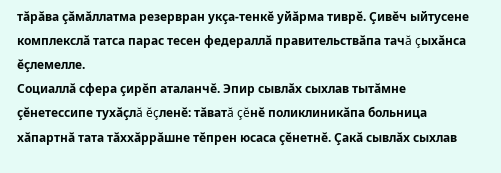тăрăва çăмăллатма резервран укçа-тенкĕ уйăрма тиврĕ. Çивĕч ыйтусене комплекслă татса парас тесен федераллă правительствăпа тачă çыхăнса ĕçлемелле.
Социаллă сфера çирĕп аталанчĕ. Эпир сывлăх сыхлав тытăмне çĕнетессипе тухăçлă ĕçленĕ: тăватă çĕнĕ поликлиникăпа больница хăпартнă тата тăххăррăшне тĕпрен юсаса çĕнетнĕ. Çакă сывлăх сыхлав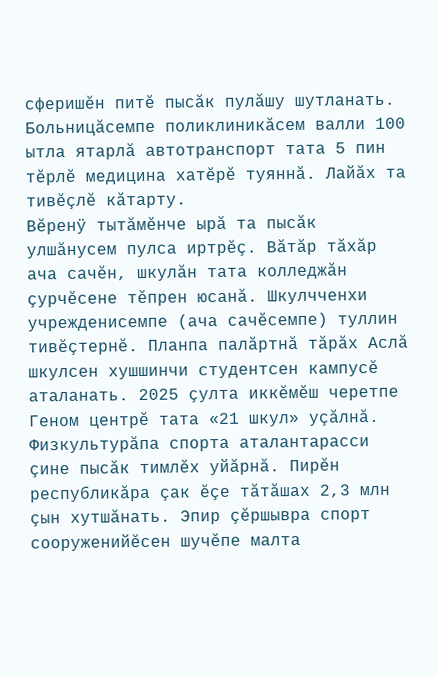сферишĕн питĕ пысăк пулăшу шутланать. Больницăсемпе поликлиникăсем валли 100 ытла ятарлă автотранспорт тата 5 пин тĕрлĕ медицина хатĕрĕ туяннă. Лайăх та тивĕçлĕ кăтарту.
Вĕренÿ тытăмĕнче ырă та пысăк улшăнусем пулса иртрĕç. Вăтăр тăхăр ача сачĕн, шкулăн тата колледжăн çурчĕсене тĕпрен юсанă. Шкулчченхи учрежденисемпе (ача сачĕсемпе) туллин тивĕçтернĕ. Планпа палăртнă тăрăх Аслă шкулсен хушшинчи студентсен кампусĕ аталанать. 2025 çулта иккĕмĕш черетпе Геном центрĕ тата «21 шкул» уçăлнă.
Физкультурăпа спорта аталантарасси çине пысăк тимлĕх уйăрнă. Пирĕн республикăра çак ĕçе тăтăшах 2,3 млн çын хутшăнать. Эпир çĕршывра спорт сооруженийĕсен шучĕпе малта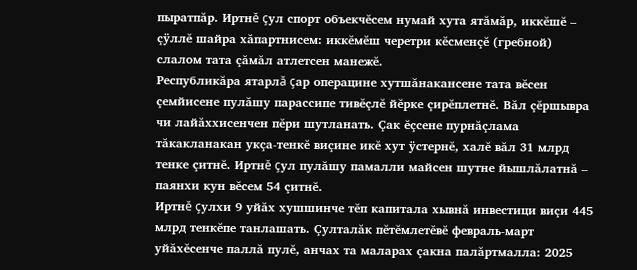пыратпăр. Иртнĕ çул спорт объекчĕсем нумай хута ятăмăр, иккĕшĕ – çÿллĕ шайра хăпартнисем: иккĕмĕш черетри кĕсменçĕ (гребной) слалом тата çăмăл атлетсен манежĕ.
Республикăра ятарлă çар операцине хутшăнакансене тата вĕсен çемйисене пулăшу парассипе тивĕçлĕ йĕрке çирĕплетнĕ. Вăл çĕршывра чи лайăххисенчен пĕри шутланать. Çак ĕçсене пурнăçлама тăкакланакан укçа-тенкĕ виçине икĕ хут ÿстернĕ, халĕ вăл 31 млрд тенке çитнĕ. Иртнĕ çул пулăшу памалли майсен шутне йышлăлатнă – паянхи кун вĕсем 54 çитнĕ.
Иртнĕ çулхи 9 уйăх хушшинче тĕп капитала хывнă инвестици виçи 445 млрд тенкĕпе танлашать. Çулталăк пĕтĕмлетĕвĕ февраль-март уйăхĕсенче паллă пулĕ, анчах та маларах çакна палăртмалла: 2025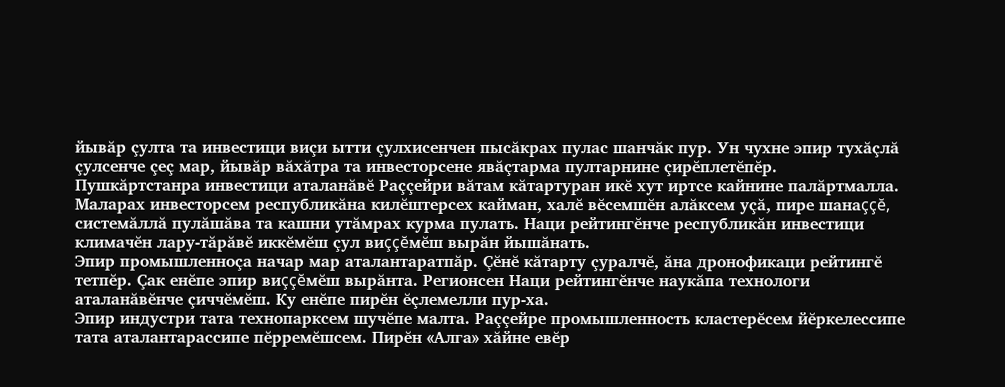йывăр çулта та инвестици виçи ытти çулхисенчен пысăкрах пулас шанчăк пур. Ун чухне эпир тухăçлă çулсенче çеç мар, йывăр вăхăтра та инвесторсене явăçтарма пултарнине çирĕплетĕпĕр.
Пушкăртстанра инвестици аталанăвĕ Раççейри вăтам кăтартуран икĕ хут иртсе кайнине палăртмалла. Маларах инвесторсем республикăна килĕштерсех кайман, халĕ вĕсемшĕн алăксем уçă, пире шанаççĕ, системăллă пулăшăва та кашни утăмрах курма пулать. Наци рейтингĕнче республикăн инвестици климачĕн лару-тăрăвĕ иккĕмĕш çул виççĕмĕш вырăн йышăнать.
Эпир промышленноçа начар мар аталантаратпăр. Çĕнĕ кăтарту çуралчĕ, ăна дронофикаци рейтингĕ тетпĕр. Çак енĕпе эпир виççĕмĕш вырăнта. Регионсен Наци рейтингĕнче наукăпа технологи аталанăвĕнче çиччĕмĕш. Ку енĕпе пирĕн ĕçлемелли пур-ха.
Эпир индустри тата технопарксем шучĕпе малта. Раççейре промышленность кластерĕсем йĕркелессипе тата аталантарассипе пĕрремĕшсем. Пирĕн «Алга» хăйне евĕр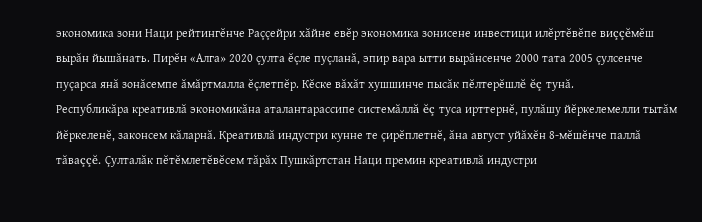экономика зони Наци рейтингĕнче Раççейри хăйне евĕр экономика зонисене инвестици илĕртĕвĕпе виççĕмĕш вырăн йышăнать. Пирĕн «Алга» 2020 çулта ĕçле пуçланă, эпир вара ытти вырăнсенче 2000 тата 2005 çулсенче пуçарса янă зонăсемпе ăмăртмалла ĕçлетпĕр. Кĕске вăхăт хушшинче пысăк пĕлтерĕшлĕ ĕç тунă.
Республикăра креативлă экономикăна аталантарассипе системăллă ĕç туса ирттернĕ, пулăшу йĕркелемелли тытăм йĕркеленĕ, законсем кăларнă. Креативлă индустри кунне те çирĕплетнĕ, ăна август уйăхĕн 8-мĕшĕнче паллă тăваççĕ. Çулталăк пĕтĕмлетĕвĕсем тăрăх Пушкăртстан Наци премин креативлă индустри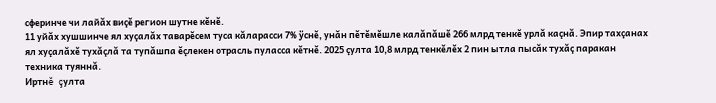сферинче чи лайăх виçĕ регион шутне кĕнĕ.
11 уйăх хушшинче ял хуçалăх таварĕсем туса кăларасси 7% ÿснĕ, унăн пĕтĕмĕшле калăпăшĕ 266 млрд тенкĕ урлă каçнă. Эпир тахçанах ял хуçалăхĕ тухăçлă та тупăшпа ĕçлекен отрасль пуласса кĕтнĕ. 2025 çулта 10,8 млрд тенкĕлĕх 2 пин ытла пысăк тухăç паракан техника туяннă.
Иртнĕ çулта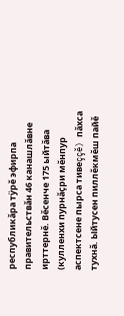республикăра тÿрĕ эфирпа правительствăн 46 канашлăвне ирттернĕ. Вĕсенче 175 ыйтăва (кулленхи пурнăçри мĕнпур аспектсене пырса тивеççĕ) пăхса тухнă. Ыйтусен пиллĕкмĕш пайĕ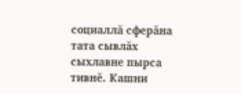социаллă сферăна тата сывлăх сыхлавне пырса тивнĕ. Кашни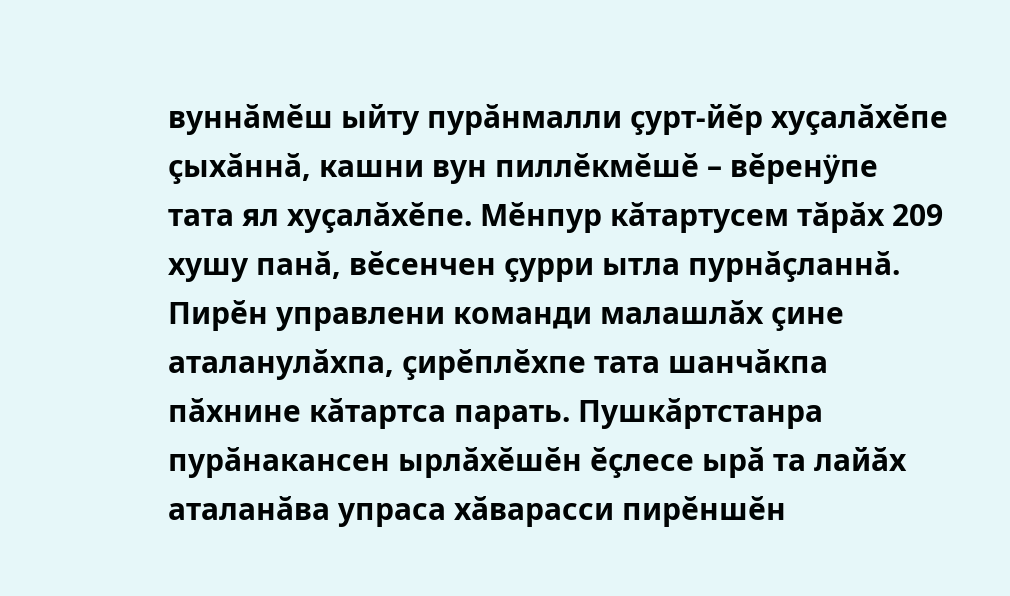вуннăмĕш ыйту пурăнмалли çурт-йĕр хуçалăхĕпе çыхăннă, кашни вун пиллĕкмĕшĕ – вĕренÿпе тата ял хуçалăхĕпе. Мĕнпур кăтартусем тăрăх 209 хушу панă, вĕсенчен çурри ытла пурнăçланнă.
Пирĕн управлени команди малашлăх çине аталанулăхпа, çирĕплĕхпе тата шанчăкпа пăхнине кăтартса парать. Пушкăртстанра пурăнакансен ырлăхĕшĕн ĕçлесе ырă та лайăх аталанăва упраса хăварасси пирĕншĕн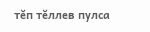тĕп тĕллев пулса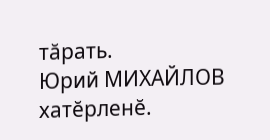тăрать.
Юрий МИХАЙЛОВ хатĕрленĕ.